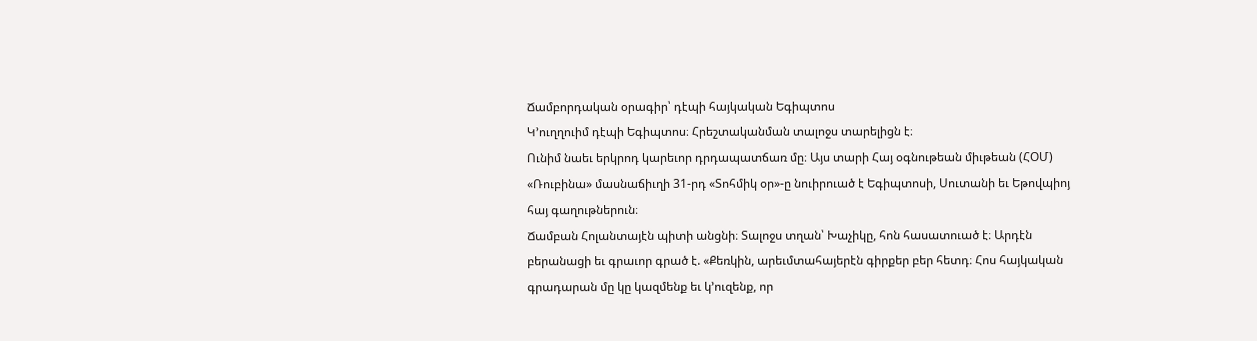Ճամբորդական օրագիր՝ դէպի հայկական Եգիպտոս
Կ՚ուղղուիմ դէպի Եգիպտոս։ Հրեշտականման տալոջս տարելիցն է։
Ունիմ նաեւ երկրոդ կարեւոր դրդապատճառ մը։ Այս տարի Հայ օգնութեան միւթեան (ՀՕՄ) «Ռուբինա» մասնաճիւղի 31-րդ «Տոհմիկ օր»-ը նուիրուած է Եգիպտոսի, Սուտանի եւ Եթովպիոյ հայ գաղութներուն։
Ճամբան Հոլանտայէն պիտի անցնի։ Տալոջս տղան՝ Խաչիկը, հոն հասատուած է։ Արդէն բերանացի եւ գրաւոր գրած է. «Քեռկին, արեւմտահայերէն գիրքեր բեր հետդ։ Հոս հայկական գրադարան մը կը կազմենք եւ կ’ուզենք, որ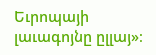Եւրոպայի լաւագոյնը ըլլայ»։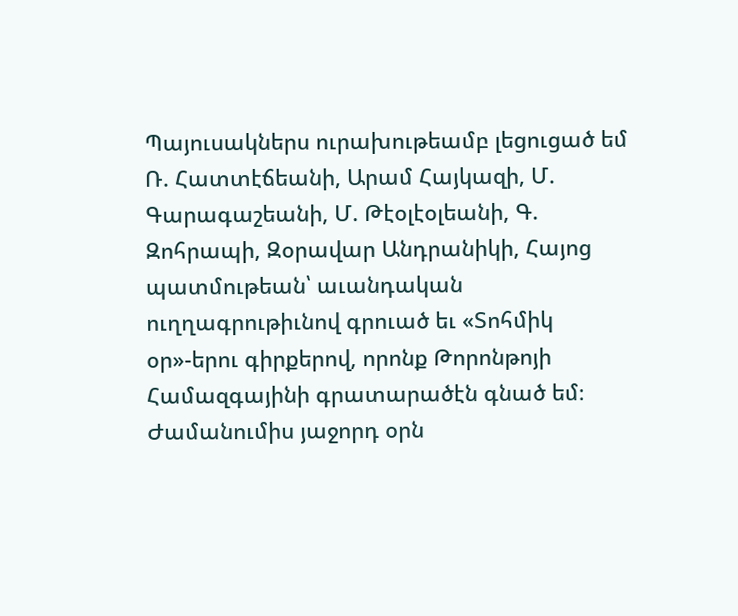Պայուսակներս ուրախութեամբ լեցուցած եմ Ռ. Հատտէճեանի, Արամ Հայկազի, Մ. Գարագաշեանի, Մ. Թէօլէօլեանի, Գ. Զոհրապի, Զօրավար Անդրանիկի, Հայոց պատմութեան՝ աւանդական ուղղագրութիւնով գրուած եւ «Տոհմիկ օր»-երու գիրքերով, որոնք Թորոնթոյի Համազգայինի գրատարածէն գնած եմ։
Ժամանումիս յաջորդ օրն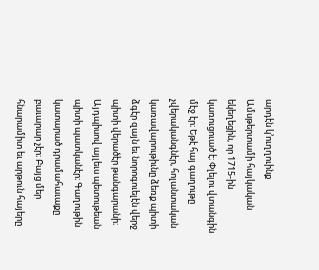արդէն կ’ուղղուինք Ամսթերտամի հայկական եկեղեցին, որ 1715-ին կառուցուած է։ Փլելու վտանգին մէջ էր։ Եթէ հայ գաղութը չվերականգնէր, հոլանտական կառավարութիւնը ձեռք պիտի ձգէր զայն եւ նորոգուելէն վերջ պիտի վերածէր թանգարանի։ Այդպիսով այլեւս պետութեան պիտի պատկանէր։ Գաղութին կատարած դրամահաւաքը բաւարար չէր։ Բայց մեր հնարամիտ եւ արթուն հայերը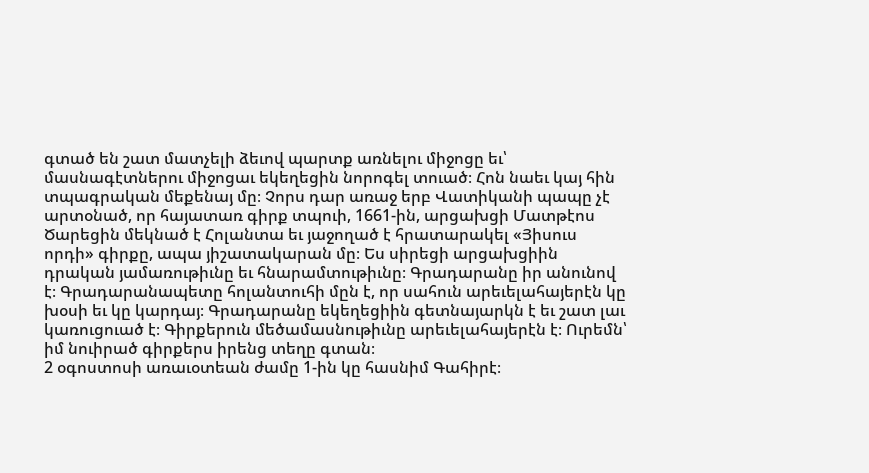գտած են շատ մատչելի ձեւով պարտք առնելու միջոցը եւ՝ մասնագէտներու միջոցաւ եկեղեցին նորոգել տուած։ Հոն նաեւ կայ հին տպագրական մեքենայ մը։ Չորս դար առաջ երբ Վատիկանի պապը չէ արտօնած, որ հայատառ գիրք տպուի, 1661-ին, արցախցի Մատթէոս Ծարեցին մեկնած է Հոլանտա եւ յաջողած է հրատարակել «Յիսուս որդի» գիրքը, ապա յիշատակարան մը։ Ես սիրեցի արցախցիին դրական յամառութիւնը եւ հնարամտութիւնը։ Գրադարանը իր անունով է։ Գրադարանապետը հոլանտուհի մըն է, որ սահուն արեւելահայերէն կը խօսի եւ կը կարդայ։ Գրադարանը եկեղեցիին գետնայարկն է եւ շատ լաւ կառուցուած է։ Գիրքերուն մեծամասնութիւնը արեւելահայերէն է։ Ուրեմն՝ իմ նուիրած գիրքերս իրենց տեղը գտան։
2 օգոստոսի առաւօտեան ժամը 1-ին կը հասնիմ Գահիրէ։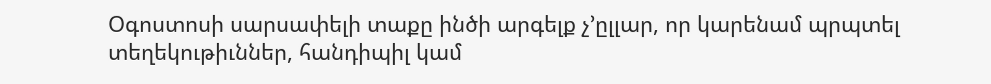Օգոստոսի սարսափելի տաքը ինծի արգելք չ’ըլլար, որ կարենամ պրպտել տեղեկութիւններ, հանդիպիլ կամ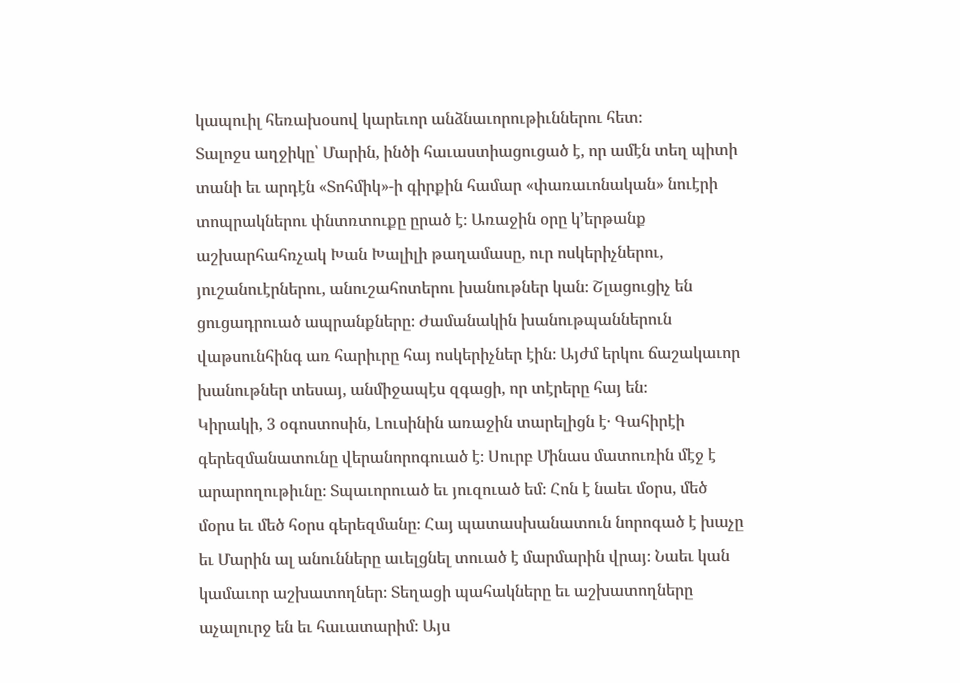կապուիլ հեռախօսով կարեւոր անձնաւորութիւններու հետ։
Տալոջս աղջիկը՝ Մարին, ինծի հաւաստիացուցած է, որ ամէն տեղ պիտի տանի եւ արդէն «Տոհմիկ»-ի գիրքին համար «փառաւոնական» նուէրի տոպրակներու փնտռտուքը ըրած է։ Առաջին օրը կ՚երթանք աշխարհահռչակ Խան Խալիլի թաղամասը, ուր ոսկերիչներու, յուշանուէրներու, անուշահոտերու խանութներ կան։ Շլացուցիչ են ցուցադրուած ապրանքները։ Ժամանակին խանութպաններուն վաթսունհինգ առ հարիւրը հայ ոսկերիչներ էին։ Այժմ երկու ճաշակաւոր խանութներ տեսայ, անմիջապէս զգացի, որ տէրերը հայ են։
Կիրակի, 3 օգոստոսին, Լուսինին առաջին տարելիցն է․ Գահիրէի գերեզմանատունը վերանորոգուած է։ Սուրբ Մինաս մատուռին մէջ է արարողութիւնը։ Տպաւորուած եւ յուզուած եմ։ Հոն է նաեւ մօրս, մեծ մօրս եւ մեծ հօրս գերեզմանը։ Հայ պատասխանատուն նորոգած է խաչը եւ Մարին ալ անունները աւելցնել տուած է մարմարին վրայ։ Նաեւ կան կամաւոր աշխատողներ։ Տեղացի պահակները եւ աշխատողները աչալուրջ են եւ հաւատարիմ։ Այս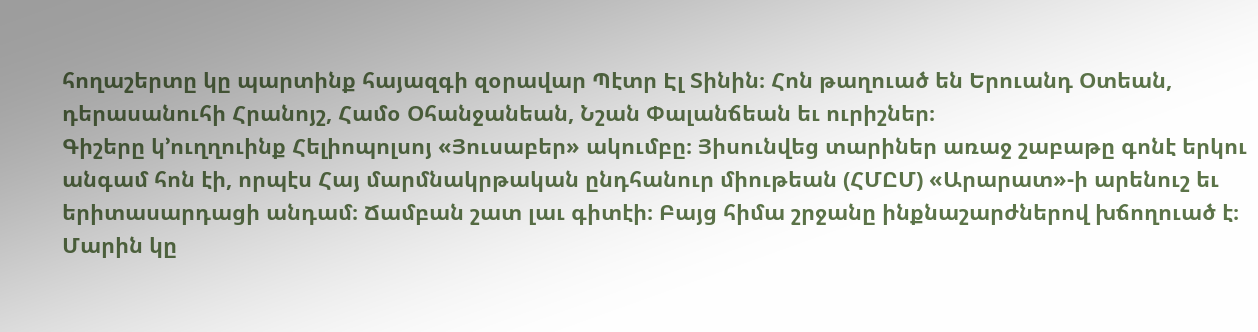հողաշերտը կը պարտինք հայազգի զօրավար Պէտր Էլ Տինին։ Հոն թաղուած են Երուանդ Օտեան, դերասանուհի Հրանոյշ, Համօ Օհանջանեան, Նշան Փալանճեան եւ ուրիշներ։
Գիշերը կ’ուղղուինք Հելիոպոլսոյ «Յուսաբեր» ակումբը։ Յիսունվեց տարիներ առաջ շաբաթը գոնէ երկու անգամ հոն էի, որպէս Հայ մարմնակրթական ընդհանուր միութեան (ՀՄԸՄ) «Արարատ»-ի արենուշ եւ երիտասարդացի անդամ։ Ճամբան շատ լաւ գիտէի։ Բայց հիմա շրջանը ինքնաշարժներով խճողուած է։ Մարին կը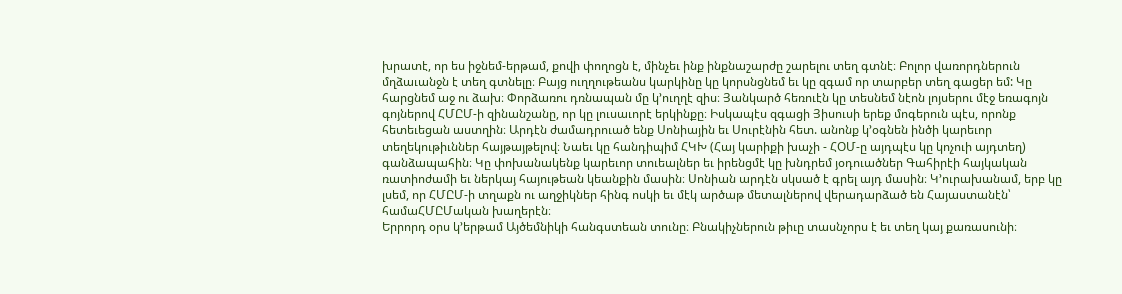խրատէ, որ ես իջնեմ-երթամ, քովի փողոցն է, մինչեւ ինք ինքնաշարժը շարելու տեղ գտնէ։ Բոլոր վառորդներուն մղձաւանջն է տեղ գտնելը։ Բայց ուղղութեանս կարկինը կը կորսնցնեմ եւ կը զգամ որ տարբեր տեղ գացեր եմ: Կը հարցնեմ աջ ու ձախ։ Փորձառու դռնապան մը կ’ուղղէ զիս։ Յանկարծ հեռուէն կը տեսնեմ նէոն լոյսերու մէջ եռագոյն գոյներով ՀՄԸՄ-ի զինանշանը, որ կը լուսաւորէ երկինքը։ Իսկապէս զգացի Յիսուսի երեք մոգերուն պէս, որոնք հետեւեցան աստղին։ Արդէն ժամադրուած ենք Սոնիային եւ Սուրէնին հետ. անոնք կ՚օգնեն ինծի կարեւոր տեղեկութիւններ հայթայթելով։ Նաեւ կը հանդիպիմ ՀԿԽ (Հայ կարիքի խաչի - ՀՕՄ-ը այդպէս կը կոչուի այդտեղ) գանձապահին։ Կը փոխանակենք կարեւոր տուեալներ եւ իրենցմէ կը խնդրեմ յօդուածներ Գահիրէի հայկական ռատիոժամի եւ ներկայ հայութեան կեանքին մասին։ Սոնիան արդէն սկսած է գրել այդ մասին։ Կ՚ուրախանամ, երբ կը լսեմ, որ ՀՄԸՄ-ի տղաքն ու աղջիկներ հինգ ոսկի եւ մէկ արծաթ մետալներով վերադարձած են Հայաստանէն՝ համաՀՄԸՄական խաղերէն։
Երրորդ օրս կ՚երթամ Այծեմնիկի հանգստեան տունը։ Բնակիչներուն թիւը տասնչորս է եւ տեղ կայ քառասունի։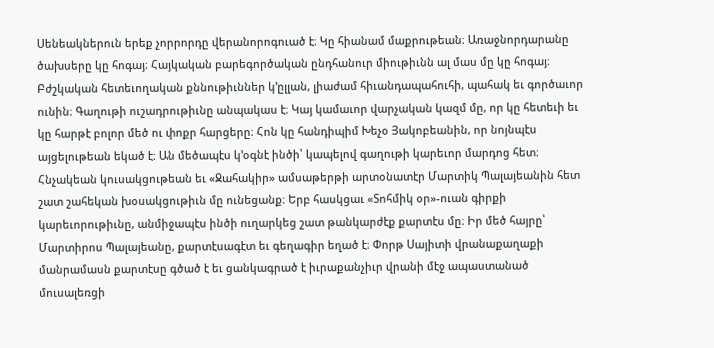Սենեակներուն երեք չորրորդը վերանորոգուած է։ Կը հիանամ մաքրութեան։ Առաջնորդարանը ծախսերը կը հոգայ։ Հայկական բարեգործական ընդհանուր միութիւնն ալ մաս մը կը հոգայ։ Բժշկական հետեւողական քննութիւններ կ’ըլլան, լիաժամ հիւանդապահուհի, պահակ եւ գործաւոր ունին։ Գաղութի ուշադրութիւնը անպակաս է։ Կայ կամաւոր վարչական կազմ մը, որ կը հետեւի եւ կը հարթէ բոլոր մեծ ու փոքր հարցերը։ Հոն կը հանդիպիմ Խեչօ Յակոբեանին, որ նոյնպէս այցելութեան եկած է։ Ան մեծապէս կ՚օգնէ ինծի՝ կապելով գաղութի կարեւոր մարդոց հետ։
Հնչակեան կուսակցութեան եւ «Ջահակիր» ամսաթերթի արտօնատէր Մարտիկ Պալայեանին հետ շատ շահեկան խօսակցութիւն մը ունեցանք։ Երբ հասկցաւ «Տոհմիկ օր»-ուան գիրքի կարեւորութիւնը, անմիջապէս ինծի ուղարկեց շատ թանկարժէք քարտէս մը։ Իր մեծ հայրը՝ Մարտիրոս Պալայեանը, քարտէսագէտ եւ գեղագիր եղած է։ Փորթ Սայիտի վրանաքաղաքի մանրամասն քարտէսը գծած է եւ ցանկագրած է իւրաքանչիւր վրանի մէջ ապաստանած մուսալեռցի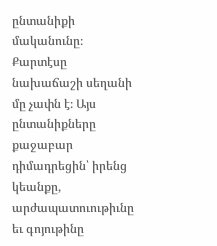ընտանիքի մականունը։ Քարտէսը նախաճաշի սեղանի մը չափն է։ Այս ընտանիքները քաջաբար դիմադրեցին՝ իրենց կեանքը, արժապատուութիւնը եւ գոյութինը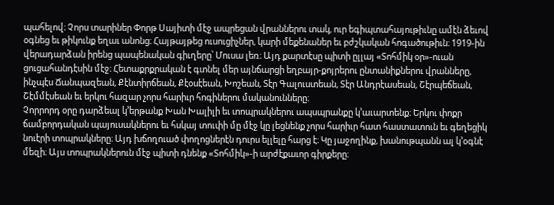պահելով։ Չորս տարիներ Փորթ Սայիտի մէջ ապրեցան վրաններու տակ, ուր եգիպտահայութիւնը ամէն ձեւով օգնեց եւ թիկունք եղաւ անոնց։ Հայթայթեց ուսուցիչներ, կարի մեքենաներ եւ բժշկական հոգածութիւն։ 1919-ին վերադարձան իրենց պապենական գիւղերը՝ Մուսա լեռ։ Այդ քարտէսը պիտի ըլլայ «Տոհմիկ օր»-ուան ցուցահանդէսին մէջ։ Հետաքրքրական է գտնել մեր այնճարցի եղբայր-քոյրերու ընտանիքներու վրանները, ինչպէս Ճանպազեան, Քէնտիրճեան, Քէօսէեան, Խոշեան, Տէր Գալուստեան, Տէր Անդրէասեան, Շէրպեճեան, Շէմմէսեան եւ երկու հազար չորս հարիւր հոգիներու մականունները։
Չորրորդ օրը դարձեալ կ՚երթանք Խան Խալիլի եւ տոպրակներու ապսպրանքը կ՚աւարտենք։ Երկու փոքր ճամբորդական պայուսակներու եւ հսկայ տուփի մը մէջ կը լեցնենք չորս հարիւր հատ հաստատուն եւ գեղեցիկ նուէրի տոպրակները։ Այդ խճողուած փողոցներէն դուրս ելլելը հարց է։ Կը յաջողինք, խանութպանն ալ կ՚օգնէ մեզի։ Այս տոպրակներուն մէջ պիտի դնենք «Տոհմիկ»-ի արժէքաւոր գիրքերը։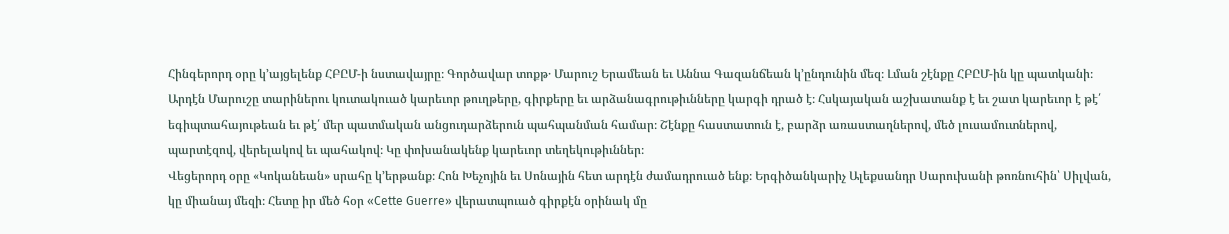Հինգերորդ օրը կ’այցելենք ՀԲԸՄ-ի նստավայրը։ Գործավար տոքթ․ Մարուշ Երամեան եւ Աննա Գազանճեան կ՚ընդունին մեզ։ Լման շէնքը ՀԲԸՄ-ին կը պատկանի։ Արդէն Մարուշը տարիներու կուտակուած կարեւոր թուղթերը, գիրքերը եւ արձանագրութիւնները կարգի դրած է։ Հսկայական աշխատանք է եւ շատ կարեւոր է թէ՛ եգիպտահայութեան եւ թէ՛ մեր պատմական անցուդարձերուն պահպանման համար։ Շէնքը հաստատուն է, բարձր առաստաղներով, մեծ լուսամուտներով, պարտէզով, վերելակով եւ պահակով։ Կը փոխանակենք կարեւոր տեղեկութիւններ։
Վեցերորդ օրը «Կոկանեան» սրահը կ՚երթանք։ Հոն Խեչոյին եւ Սոնային հետ արդէն ժամադրուած ենք։ Երգիծանկարիչ Ալեքսանդր Սարուխանի թոռնուհին՝ Սիլվան, կը միանայ մեզի։ Հետը իր մեծ հօր «Cette Guerre» վերատպուած գիրքէն օրինակ մը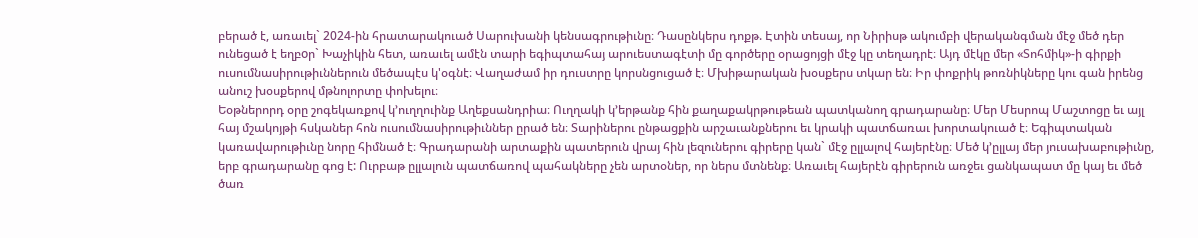բերած է, առաւել` 2024-ին հրատարակուած Սարուխանի կենսագրութիւնը։ Դասընկերս դոքթ. Էտին տեսայ, որ Նիրիսթ ակումբի վերականգման մէջ մեծ դեր ունեցած է եղբoր` Խաչիկին հետ, առաւել ամէն տարի եգիպտահայ արուեստագէտի մը գործերը օրացոյցի մէջ կը տեղադրէ։ Այդ մէկը մեր «Տոհմիկ»-ի գիրքի ուսումնասիրութիւններուն մեծապէս կ'օգնէ։ Վաղաժամ իր դուստրը կորսնցուցած է։ Մխիթարական խօսքերս տկար են։ Իր փոքրիկ թոռնիկները կու գան իրենց անուշ խօսքերով մթնոլորտը փոխելու։
Եօթներորդ օրը շոգեկառքով կ’ուղղուինք Աղեքսանդրիա։ Ուղղակի կ’երթանք հին քաղաքակրթութեան պատկանող գրադարանը։ Մեր Մեսրոպ Մաշտոցը եւ այլ հայ մշակոյթի հսկաներ հոն ուսումնասիրութիւններ ըրած են։ Տարիներու ընթացքին արշաւանքներու եւ կրակի պատճառաւ խորտակուած է։ Եգիպտական կառավարութիւնը նորը հիմնած է։ Գրադարանի արտաքին պատերուն վրայ հին լեզուներու գիրերը կան` մէջ ըլլալով հայերէնը։ Մեծ կ’ըլլայ մեր յուսախաբութիւնը, երբ գրադարանը գոց է: Ուրբաթ ըլլալուն պատճառով պահակները չեն արտօներ, որ ներս մտնենք։ Առաւել հայերէն գիրերուն առջեւ ցանկապատ մը կայ եւ մեծ ծառ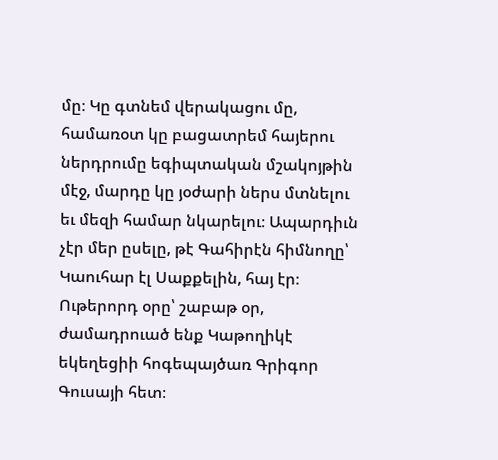մը։ Կը գտնեմ վերակացու մը, համառօտ կը բացատրեմ հայերու ներդրումը եգիպտական մշակոյթին մէջ, մարդը կը յօժարի ներս մտնելու եւ մեզի համար նկարելու։ Ապարդիւն չէր մեր ըսելը, թէ Գահիրէն հիմնողը՝ Կաուհար էլ Սաքքելին, հայ էր։
Ութերորդ օրը՝ շաբաթ օր, ժամադրուած ենք Կաթողիկէ եկեղեցիի հոգեպայծառ Գրիգոր Գուսայի հետ։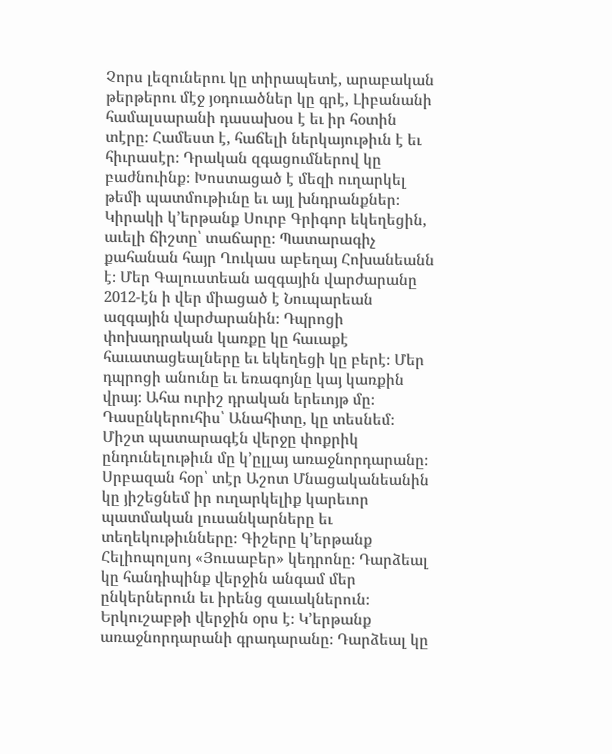Չորս լեզուներու կը տիրապետէ, արաբական թերթերու մէջ յօդուածներ կը գրէ, Լիբանանի համալսարանի դասախօս է եւ իր հօտին տէրը։ Համեստ է, հաճելի ներկայութիւն է եւ հիւրասէր։ Դրական զգացումներով կը բաժնուինք։ Խոստացած է մեզի ուղարկել թեմի պատմութիւնը եւ այլ խնդրանքներ։
Կիրակի կ՚երթանք Սուրբ Գրիգոր եկեղեցին, աւելի ճիշտը՝ տաճարը։ Պատարագիչ քահանան հայր Ղուկաս աբեղայ Հոխանեանն է։ Մեր Գալուստեան ազգային վարժարանը 2012-էն ի վեր միացած է Նուպարեան ազգային վարժարանին։ Դպրոցի փոխադրական կառքը կը հաւաքէ հաւատացեալները եւ եկեղեցի կը բերէ։ Մեր դպրոցի անունը եւ եռագոյնը կայ կառքին վրայ։ Ահա ուրիշ դրական երեւոյթ մը։ Դասընկերուհիս՝ Անահիտը, կը տեսնեմ։ Միշտ պատարագէն վերջը փոքրիկ ընդունելութիւն մը կ՚ըլլայ առաջնորդարանը։ Սրբազան հօր՝ տէր Աշոտ Մնացականեանին կը յիշեցնեմ իր ուղարկելիք կարեւոր պատմական լուսանկարները եւ տեղեկութիւնները։ Գիշերը կ’երթանք Հելիոպոլսոյ «Յուսաբեր» կեդրոնը։ Դարձեալ կը հանդիպինք վերջին անգամ մեր ընկերներուն եւ իրենց զաւակներուն։
Երկուշաբթի վերջին օրս է։ Կ’երթանք առաջնորդարանի գրադարանը։ Դարձեալ կը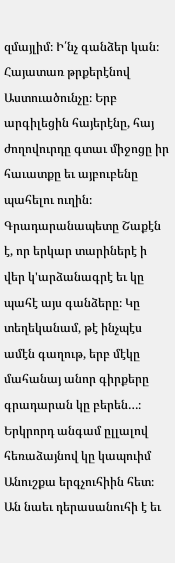զմայլիմ։ Ի՛նչ գանձեր կան։ Հայատառ թրքերէնով Աստուածունչը։ Երբ արգիլեցին հայերէնը, հայ ժողովուրդը գտաւ միջոցը իր հաւատքը եւ այբուբենը պահելու ուղին։ Գրադարանապետը Շաքէն է, որ երկար տարիներէ ի վեր կ'արձանագրէ եւ կը պահէ այս գանձերը։ Կը տեղեկանամ, թէ ինչպէս ամէն գաղութ, երբ մէկը մահանայ անոր գիրքերը գրադարան կը բերեն…։
Երկրորդ անգամ ըլլալով հեռաձայնով կը կապուիմ Անուշքա երգչուհիին հետ։ Ան նաեւ դերասանուհի է եւ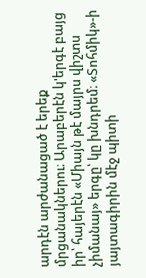արդէն արժանացած է երեք մրցանակներու։ Արաբերէն կ'երգէ բայց իր՝ հայերէն «Միայն թէ մայրս վիշտս չիմանայ» երգը՝ կը խնդրեմ։ «Տոհմիկ»-ի յայտագիրին մէջ պիտի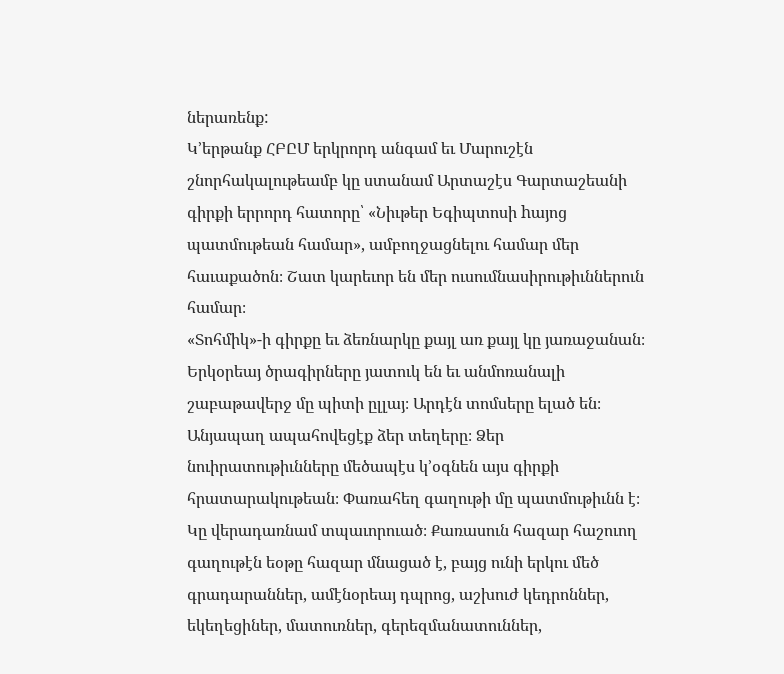ներառենք:
Կ’երթանք ՀԲԸՄ երկրորդ անգամ եւ Մարուշէն շնորհակալութեամբ կը ստանամ Արտաշէս Գարտաշեանի գիրքի երրորդ հատորը՝ «Նիւթեր Եգիպտոսի hայոց պատմութեան համար», ամբողջացնելու համար մեր հաւաքածոն։ Շատ կարեւոր են մեր ուսումնասիրութիւններուն համար։
«Տոհմիկ»-ի գիրքը եւ ձեռնարկը քայլ առ քայլ կը յառաջանան։ Երկօրեայ ծրագիրները յատուկ են եւ անմոռանալի շաբաթավերջ մը պիտի ըլլայ։ Արդէն տոմսերը ելած են։ Անյապաղ ապահովեցէք ձեր տեղերը։ Ձեր նուիրատութիւնները մեծապէս կ’օգնեն այս գիրքի հրատարակութեան։ Փառահեղ գաղութի մը պատմութիւնն է։
Կը վերադառնամ տպաւորուած։ Քառասուն հազար հաշուող գաղութէն եօթը հազար մնացած է, բայց ունի երկու մեծ գրադարաններ, ամէնօրեայ դպրոց, աշխուժ կեդրոններ, եկեղեցիներ, մատուռներ, գերեզմանատուններ,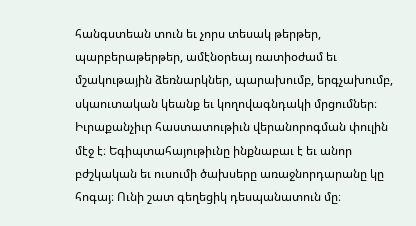հանգստեան տուն եւ չորս տեսակ թերթեր, պարբերաթերթեր, ամէնօրեայ ռատիօժամ եւ մշակութային ձեռնարկներ, պարախումբ, երգչախումբ, սկաուտական կեանք եւ կողովագնդակի մրցումներ։ Իւրաքանչիւր հաստատութիւն վերանորոգման փուլին մէջ է։ Եգիպտահայութիւնը ինքնաբաւ է եւ անոր բժշկական եւ ուսումի ծախսերը առաջնորդարանը կը հոգայ։ Ունի շատ գեղեցիկ դեսպանատուն մը։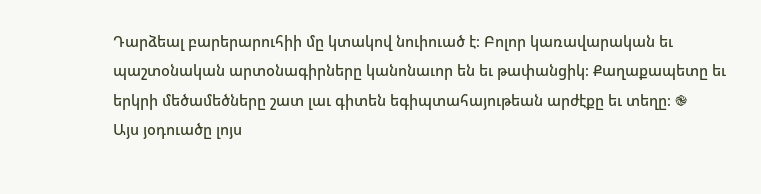Դարձեալ բարերարուհիի մը կտակով նուիուած է։ Բոլոր կառավարական եւ պաշտօնական արտօնագիրները կանոնաւոր են եւ թափանցիկ։ Քաղաքապետը եւ երկրի մեծամեծները շատ լաւ գիտեն եգիպտահայութեան արժէքը եւ տեղը։ ֎
Այս յօդուածը լոյս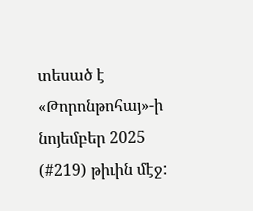տեսած է «Թորոնթոհայ»-ի նոյեմբեր 2025 (#219) թիւին մէջ: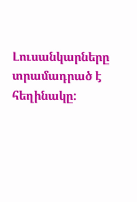Լուսանկարները տրամադրած է հեղինակը: